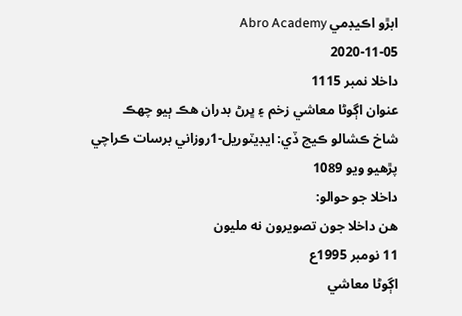ابڙو اڪيڊمي Abro Academy
2020-11-05
داخلا نمبر 1115
عنوان اڳوڻا معاشي زخم ۽ ڀرڻ بدران هڪ ٻيو چهڪ
شاخ ڪشالو ڪيچ ڏي: ايڊيٽوريل-1روزاني برسات ڪراچي
پڙهيو ويو 1089
داخلا جو حوالو:
هن داخلا جون تصويرون نه مليون
11 نومبر 1995ع
اڳوڻا معاشي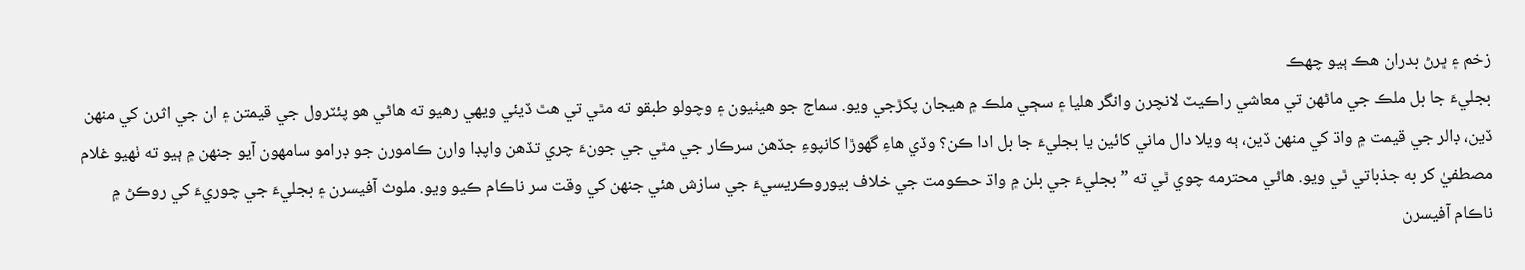زخم ۽ ڀرڻ بدران هڪ ٻيو چهڪ
بجليءَ جا بل ملڪ جي ماڻهن تي معاشي راڪيٽ لانچرن وانگر هليا ۽ سڄي ملڪ ۾ هيجان پکڙجي ويو. سماج جو هيٺيون ۽ وچولو طبقو ته مٿي تي هٿ ڏيئي ويهي رهيو ته هاڻي هو پئٽرول جي قيمتن ۽ ان جي اثرن کي منهن ڏين، ڊالر جي قيمت ۾ واڌ کي منهن ڏين، ٻه ويلا دال ماني کائين يا بجليءَ جا بل ادا ڪن؟ وڏي هاءِ گهوڙا کانپوءِ جڏهن سرڪار جي مٿي جي جونءَ چري تڏهن واپڊا وارن ڪامورن جو ڊرامو سامهون آيو جنهن ۾ ٻيو ته ٺهيو غلام مصطفيٰ کر به جذباتي ٿي ويو. هاڻي محترمه چوي ٿي ته ”بجليءَ جي بلن ۾ واڌ حڪومت جي خلاف بيوروڪريسيءَ جي سازش هئي جنهن کي وقت سر ناڪام ڪيو ويو. ملوث آفيسرن ۽ بجليءَ جي چوريءَ کي روڪڻ ۾ ناڪام آفيسرن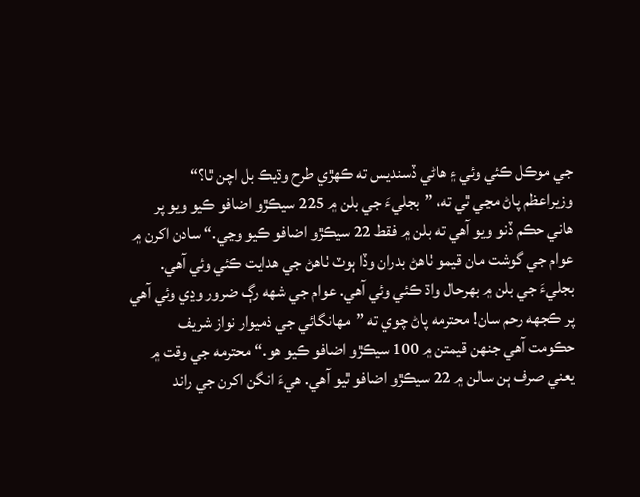جي موڪل ڪئي وئي ۽ هاڻي ڏسنديس ته ڪهڙي طرح وڌيڪ بل اچن ٿا؟“
وزيراعظم پاڻ مڃي ٿي ته، ”بجليءَ جي بلن ۾ 225 سيڪڙو اضافو ڪيو ويو پر هاني حڪم ڏنو ويو آهي ته بلن ۾ فقط 22 سيڪڙو اضافو ڪيو وڃي.“ سادن اکرن ۾ عوام جي گوشت مان قيمو ٺاهڻ بدران وڏا ٻوٽ ٺاهڻ جي هدايت ڪئي وئي آهي. بجليءَ جي بلن ۾ بهرحال واڌ ڪئي وئي آهي. عوام جي شهه رڳ ضرور وڍي وئي آهي پر ڪجهه رحم سان! محترمه پاڻ چوي ته ”مهانگائي جي ذميوار نواز شريف حڪومت آهي جنهن قيمتن ۾ 100 سيڪڙو اضافو ڪيو هو.“ محترمه جي وقت ۾ يعني صرف ٻن سالن ۾ 22 سيڪڙو اضافو ٿيو آهي. هيءَ انگن اکرن جي راند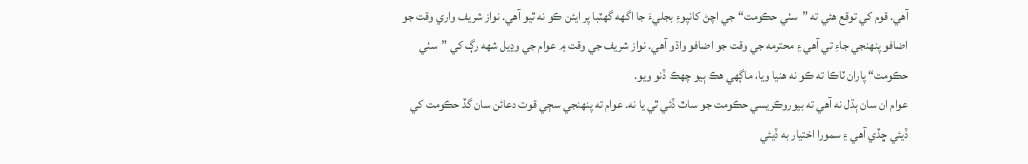آهي. قوم کي توقع هئي ته ”سٺي حڪومت“ جي اچڻ کانپوءِ بجليءَ جا اگهه گهٽبا پر ايئن ڪو نه ٿيو آهي. نواز شريف واري وقت جو اضافو پنهنجي جاءِ تي آهي ۽ محترمه جي وقت جو اضافو واڌو آهي. نواز شريف جي وقت ۾ عوام جي وڍيل شهه رڳ کي ”سٺي حڪومت“ پاران ٽاڪا ته ڪو نه هنيا ويا، ماڳهي هڪ ٻيو چهڪ ڏنو ويو.
عوام ان سان ٻڌل نه آهي ته بيوروڪريسي حڪومت جو ساٿ ڏئي ٿي يا نه. عوام ته پنهنجي سڄي قوت دعائن سان گڏ حڪومت کي ڏيئي ڇڏي آهي ۽ سمورا اختيار به ڏيئي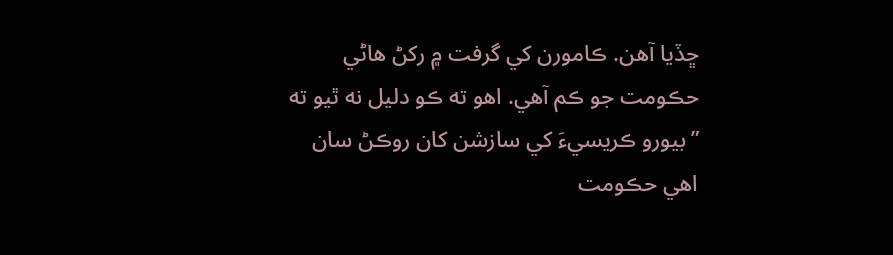ڇڏيا آهن. ڪامورن کي گرفت ۾ رکڻ هاڻي حڪومت جو ڪم آهي. اهو ته ڪو دليل نه ٿيو ته ”بيورو ڪريسيءَ کي سازشن کان روڪڻ سان اهي حڪومت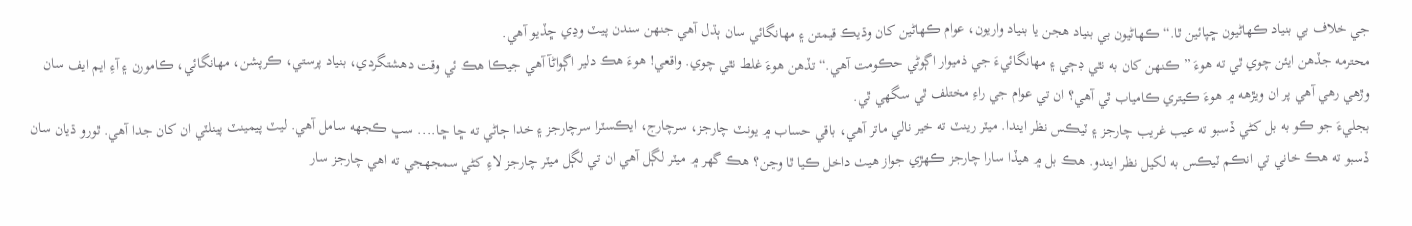جي خلاف بي بنياد ڪهاڻيون ڇپائين ٿا.“ ڪهاڻيون بي بنياد هجن يا بنياد واريون، عوام ڪهاڻين کان وڌيڪ قيمتن ۽ مهانگائي سان ٻڌل آهي جنهن سندن پيٽ وڍي ڇڏيو آهي.
محترمه جڏهن ايئن چوي ٿي ته هوءَ ” ڪنهن کان به نٿي ڊڄي ۽ مهانگائيءَ جي ذميوار اڳوڻي حڪومت آهي.“ تڏهن هوءَ غلط نٿي چوي. واقعي! هوءَ هڪ دلير اڳواڻآ آهي جيڪا هڪ ئي وقت دهشتگردي، بنياد پرستي، ڪرپشن، مهانگائي، ڪامورن ۽ آءِ ايم ايف سان وڙهي رهي آهي پر ان ويڙهه ۾ هوءَ ڪيتري ڪامياب ٿي آهي؟ ان تي عوام جي راءِ مختلف ٿي سگهي ٿي.
بجليءَ جو ڪو به بل کڻي ڏسبو ته عيب غريب چارجز ۽ ٽيڪس نظر ايندا. ميٽر رينٽ ته خير نالي ماتر آهي، باقي حساب ۾ يونٽ چارجز، سرچارج، ايڪسٽرا سرچارجز ۽ خدا ڄاڻي ته ڇا ڇا.... سڀ ڪجهه سامل آهي. ليٽ پيمينٽ پينلٽي ان کان جدا آهي. ٿورو ڌيان سان ڏسبو ته هڪ خاني تي انڪم ٽيڪس به لکيل نظر ايندو. هڪ بل ۾ هيڏا سارا چارجز ڪهڙي جواز هيٺ داخل ڪيا ٿا وڃن؟ هڪ گهر ۾ ميٽر لڳل آهي ان تي لڳل ميٽر چارجز لاءِ کڻي سمجهجي ته اهي چارجز سار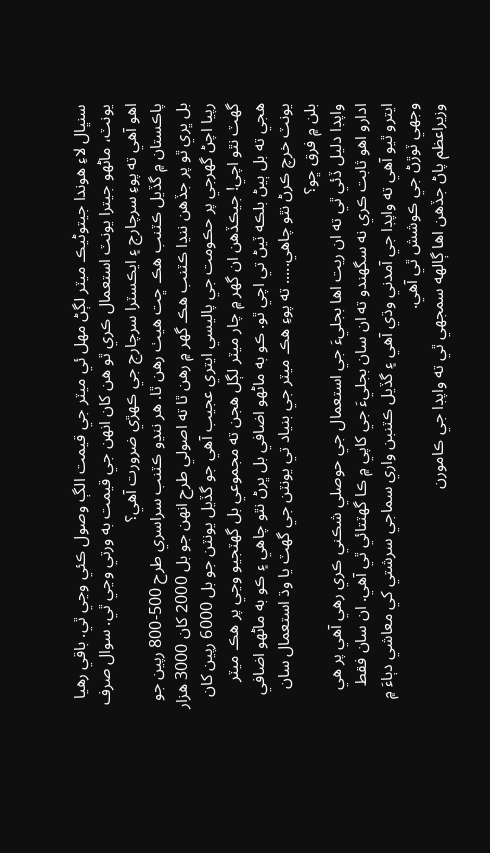سنڀال لاءِ هوندا جيتوڻيڪ ميٽر لڳڻ مهل ئي ميٽر جي قيمت الڳ وصول ڪئي وڃي ٿي. باقي رهيا يونٽ، ماڻهو جيترا يونٽ استعمال ڪري ٿو هن کان انهن جي قيمت به ورتي وڃي ٿي. سوال صرف اهو آهي ته پوءِ سرچارج ۽ ايڪسٽرا سرچارج جي ڪهڙي ضرورت آهي؟
پاڪستان ۾ گڏيل ڪٽنب هڪ ڇت هيٺ رهن ٿا. هر ننڍو ڪٽنب سراسري طرح 500-800 رپين جو بل ڀري ٿو پر جڏهن ننڍا ڪٽنب هڪ گهر ۾ رهن ٿا ته اصولي طرح انهن جو بل 2000 کان 3000 هزار رپيا اچڻ گهرجي پر حڪومت جي پاليسي ايتري عجيب آهي جو گڏيل يونٽن جو بل 6000 رپين کان گهٽ نٿو اچي! جيڪڏهن ان گهر ۾ چار ميٽر لڳل هجن ته مجموعي بل گهٽجيو وڃي پر هڪ ميٽر هجي ته بل ٻيڻ بلڪه ٽيڻ تي اچي ٿو. ڪو به ماڻهو اضافي بل ڀرڻ نٿو چاهي ۽ ڪو به ماڻهو اضافي يونٽ خرچ ڪرڻ نٿو چاهي..... ته پوءِ هڪ ميٽر جي بنياد تي يونٽن جي گهٽ يا وڌ استعمال سان بلن ۾ فرق ڇو؟
واپڊا دليل ڏئي ٿي ته ان ريت اها بجليءَ جي استعمال جي حوصلي شڪني ڪري رهي آهي پر هي ادارو اهو ثابت ڪري نه سگهندو ته ان سان بجليءَ جي کاپي ۾ ڪا گهٽتائي ٿي آهي. ان سان فقط ايترو ٿيو آهي ته واپڊا جي آمدني وڌي آهي ۽ گڏيل ڪٽنبن واري سماجي سرشتي کي معاشي دٻاءَ ۾ وجهي ٽوڙڻ جي ڪوشش ٿي آهي.
وزيراعظم پاڻ جڏهن اها ڳالهه سمجهي ٿي ته واپڊا جي ڪامورن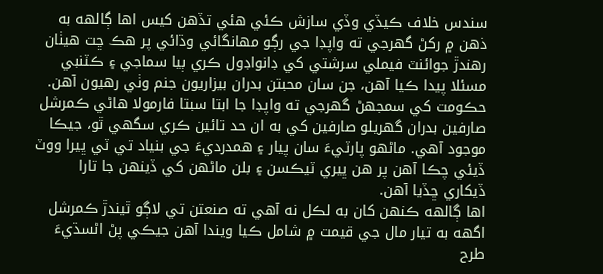سندس خلاف ڪيڏي وڏي سازش ڪئي هئي تڏهن کيس اها ڳالهه به ذهن ۾ رکڻ گهرجي ته واپڊا جي رڳو مهانگائي وڌائي پر هڪ ڇت هيٺان رهندڙ جوائنٽ فيملي سرشتي کي ڊانواڊول ڪري ٻيا سماجي ۽ ڪٽنبي مسئلا پيدا ڪيا آهن، جن سان محبتن بدران بيزاريون جنم وٺي رهيون آهن. حڪومت کي سمجهڻ گهرجي ته واپڊا جا ابتا سبتا فارمولا هاڻي ڪمرشل صارفين بدران گهريلو صارفين کي به ان حد تائين ڪري سگهي ٿو، جيڪا موجود آهي. ماڻهو پارٽيءَ سان پيار ۽ همدرديءَ جي بنياد تي ٽي ڀيرا ووٽ ڏيئي چڪا آهن پر هن ڀيري ٽيڪسن ۽ بلن ماڻهن کي ڏينهن جا تارا ڏيکاري ڇڏيا آهن.
اها ڳالهه ڪنهن کان به لڪل نه آهي ته صنعتن تي لاڳو ٿيندڙ ڪمرشل اگهه به تيار مال جي قيمت ۾ شامل ڪيا ويندا آهن جيڪي پڻ اڻسڌيءَ طرح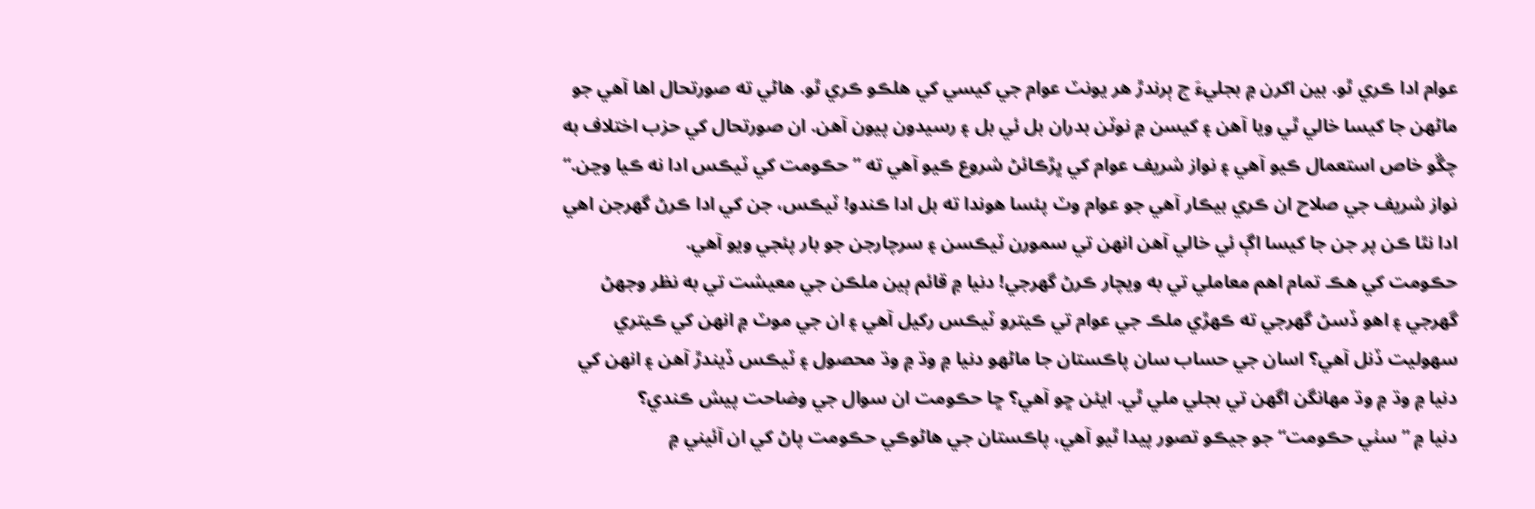عوام ادا ڪري ٿو. بين اکرن ۾ بجليءَ ج ٻرندڙ هر يونٽ عوام جي کيسي کي هلڪو ڪري ٿو. هاڻي ته صورتحال اها آهي جو ماڻهن جا کيسا خالي ٿي ويا آهن ۽ کيسن ۾ نوٽن بدران بل ئي بل ۽ رسيدون پيون آهن. ان صورتحال کي حزب اختلاف به چڱو خاص استعمال ڪيو آهي ۽ نواز شريف عوام کي ڀڙڪائڻ شروع ڪيو آهي ته ”حڪومت کي ٽيڪس ادا نه ڪيا وڃن.“ نواز شريف جي صلاح ان ڪري بيڪار آهي جو عوام وٽ پئسا هوندا ته بل ادا ڪندو! ٽيڪس، جن کي ادا ڪرڻ گهرجن اهي ادا نٿا ڪن پر جن جا کيسا اڳ ئي خالي آهن انهن تي سمورن ٽيڪسن ۽ سرچارجن جو بار پئجي ويو آهي.
حڪومت کي هڪ تمام اهم معاملي تي به ويچار ڪرڻ گهرجي! دنيا ۾ قائم ٻين ملڪن جي معيشت تي به نظر وجهڻ گهرجي ۽ اهو ڏسڻ گهرجي ته ڪهڙي ملڪ جي عوام تي ڪيترو ٽيڪس رکيل آهي ۽ ان جي موٽ ۾ انهن کي ڪيتري سهوليت ڏنل آهي؟ اسان جي حساب سان پاڪستان جا ماڻهو دنيا ۾ وڌ ۾ وڌ محصول ۽ ٽيڪس ڏيندڙ آهن ۽ انهن کي دنيا ۾ وڌ ۾ وڌ مهانگن اگهن تي بجلي ملي ٿي. ايئن ڇو آهي؟ ڇا حڪومت ان سوال جي وضاحت پيش ڪندي؟
دنيا ۾ ”سٺي حڪومت“ جو جيڪو تصور پيدا ٿيو آهي، پاڪستان جي هاڻوڪي حڪومت پاڻ کي ان آئيني ۾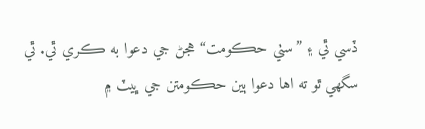ڏسي ٿي ۽ ”سٺي حڪومت“ هجڻ جي دعوا به ڪري ٿي. ٿي سگهي ٿو ته اها دعوا ٻين حڪومتن جي ڀيٽ ۾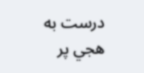درست به هجي پر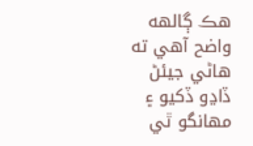هڪ ڳالهه واضح آهي ته هاڻي جيئڻ ڏاڍو ڏکيو ۽ مهانگو ٿي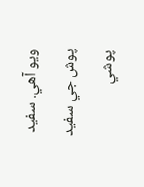ويو آهي. سفيد پوش جي سفيد پوشي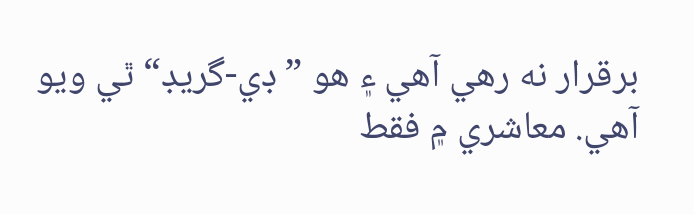برقرار نه رهي آهي ۽ هو ”ڊي-گريڊ“ ٿي ويو آهي. معاشري ۾ فقط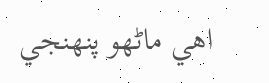اهي ماڻهو پنهنجي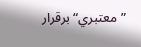”معتبري“ برقرار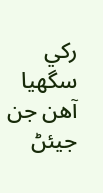رکي سگهيا آهن جن جيئڻ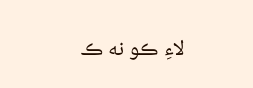لاءِ ڪو نه ڪ